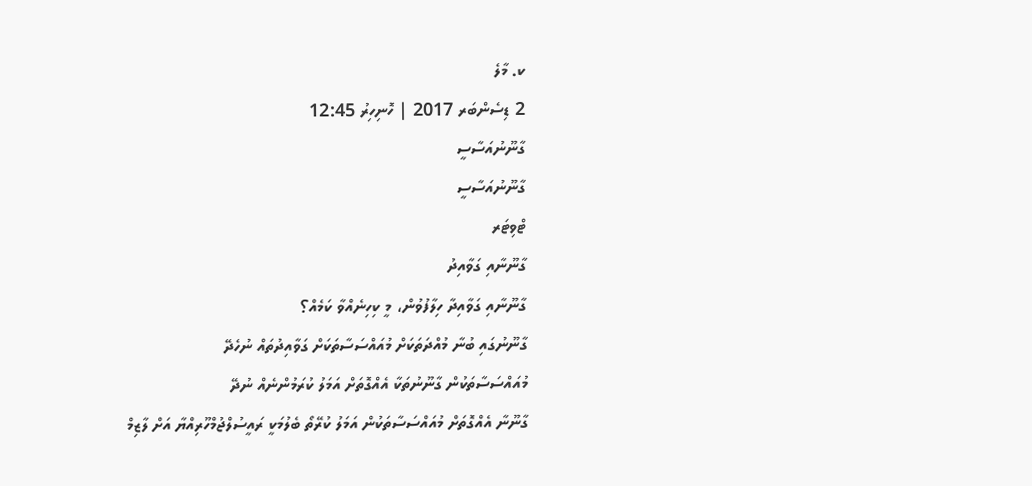ކ. މާލެ
2 ޑިސެންބަރ 2017 | ހޮނިހިރު 12:45
ގާނޫނުއަސާސީ
ގާނޫނުއަސާސީ
ޓްވިޓަރ
ގާނޫނާއި ގަވާއިދު
ގާނޫނާއި ގަވާއިދާ ހިލާފުވުން، މީ ކިހިނެއްވާ ކަމެއް؟
ގާނޫނުގައި ބުނާ މުއްދަތަކަށް މުއައްސަސާތަކަށް ގަވާއިދުތައް ނުހެދޭ
މުއައްސަސާތަކުން ގާނޫނުތަކާ އެއްގޮތަށް އަމަލު ކުރަމުންނެއް ނުދޭ
ގާނޫނާ އެއްގޮތަށް މުއައްސަސާތަކުން އަމަލު ކުރޭތޯ ބެލުމަކީ ރައީސުލްޖުމްހޫރިއްޔާ އަށް ލާޒިމް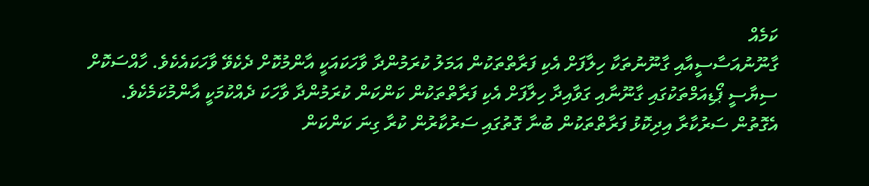ކަމެއް
ގާނޫނުއަސާސީއާއި ގާނޫނުތަކާ ހިލާފަށް އެކި ފަރާތްތަކުން އަމަލު ކުރަމުންދާ ވާހަކައަކީ އާންމުކޮށް ދެކެވޭ ވާހަކައެކެވެ. ހާއްސަކޮށް ސިޔާސީ ޕޯޑިއަމްތަކުގައި ގާނޫނާއި ގަވާއިދާ ހިލާފަށް އެކި ފަރާތްތަކުން ކަންކަން ކުރަމުންދާ ވާހަކަ ދެއްކުމަކީ އާންމުކަމެކެވެ.
އެގޮތުން ސަރުކާރާ އިދިކޮޅު ފަރާތްތަކުން ބުނާ ގޮތުގައި ސަރުކާރުން ކުރާ ގިނަ ކަންކަން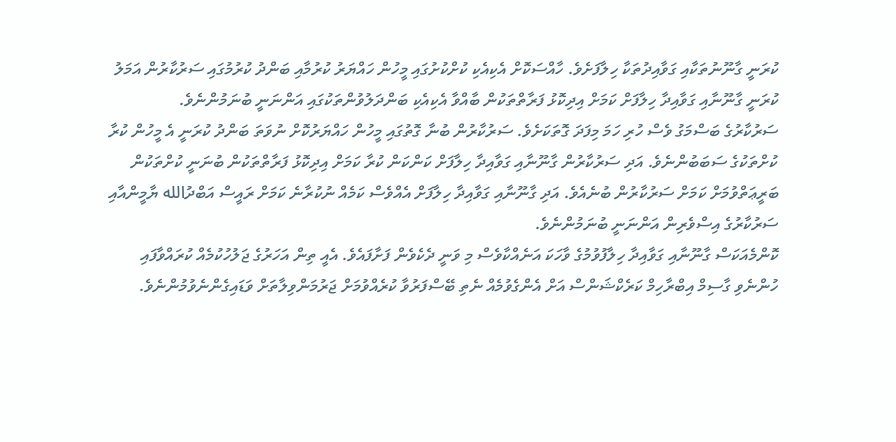ކުރަނީ ގާނޫނުތަކާއި ގަވާއިދުތަކާ ހިލާފަށެވެ. ހާއްސަކޮށް އެކިއެކި ކުށްކުށުގައި މީހުން ހައްޔަރު ކުރުމާއި ބަންދު ކުރުމުގައި ސަރުކާރުން އަމަލު ކުރަނީ ގާނޫނާއި ގަވާއިދާ ހިލާފަށް ކަމަށް އިދިކޮޅު ފަރާތްތަކުން ބާއްވާ އެކިއެކި ބަންދަލުވުންތަކުގައި އަންނަނީ ބުނަމުންނެވެ.
ސަރުކާރުގެ ބަސްމަގު ވެސް ހުރި ހަމަ މިފަދަ ގޮތަކަށެވެ. ސަރުކާރުން ބުނާ ގޮތުގައި މީހުން ހައްޔަރުކޮށް ނުވަތަ ބަންދު ކުރަނީ އެ މީހުން ކުރާ ކުށްތަކުގެ ސަބަބުންނެވެ. އަދި ސަރުކާރުން ގާނޫނާއި ގަވާއިދާ ހިލާފަށް ކަންކަން ކުރާ ކަމަށް އިދިކޮޅު ފަރާތްތަކުން ބުނަނީ ކުށްތަކުން ބަރީޢަތްވުމަށް ކަމަށް ސަރުކާރުން ބުނެއެވެ. އަދި ގާނޫނާއި ގަވާއިދާ ހިލާފަށް އެއްވެސް ކަމެއް ނުކުރާނެ ކަމަށް ރައީސް އަބްދުالله ޔާމީންއާއި ސަރުކާރުގެ އިސްވެރިން އަންނަނީ ބުނަމުންނެވެ.
ކޮންމެއަކަސް ގާނޫނާއި ގަވާއިދާ ހިލާފުވުމުގެ ވާހަކަ އަނެއްކާވެސް މި ވަނީ ދެކެވެން ފަށާފައެވެ. އެއީ ތިން އަހަރުގެ ޖަލުހުކުމެއް ކުރައްވާފައި ހުންނެވި ގާސިމް އިބްރާހިމް ކަރެކްޝަންސް އަށް އެންގެވުމެއް ނެތި ބޭސްފަރުވާ ކުރެއްވުމަށް ޖަރުމަންވިލާތަށް ވަޑައިގެންނެވުމުންނެވެ.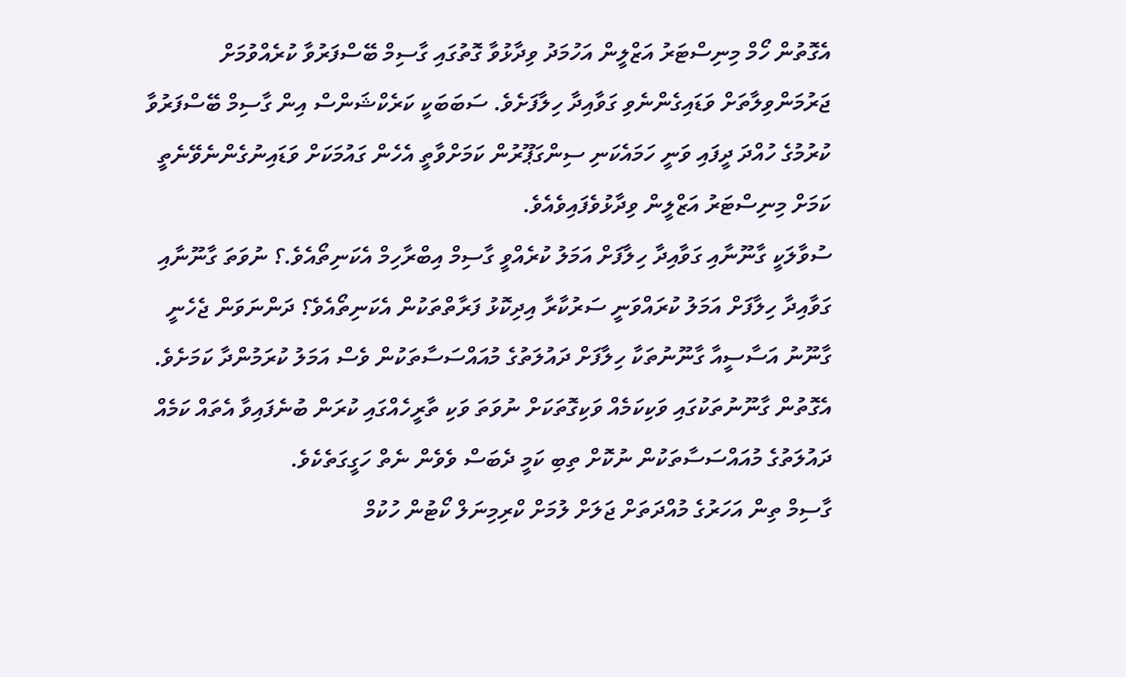އެގޮތުން ހޯމް މިނިސްޓަރު އަޒްލީން އަހުމަދު ވިދާޅުވާ ގޮތުގައި ގާސިމް ބޭސްފަރުވާ ކުރެއްވުމަށް ޖަރުމަންވިލާތަށް ވަޑައިގެންނެވި ގަވާއިދާ ހިލާފަށެވެ. ސަބަބަކީ ކަރެކްޝަންސް އިން ގާސިމް ބޭސްފަރުވާ ކުރުމުގެ ހުއްދަ ދީފައި ވަނީ ހަމައެކަނި ސިންގަޕޫރުން ކަމަށްވާތީ އެހެން ގައުމަކަށް ވަޑައިނުގެންނެވޭނެތީ ކަމަށް މިނިސްޓަރު އަޒްލީން ވިދާޅުވެފައިވެއެވެ.
ސުވާލަކީ ގާނޫނާއި ގަވާއިދާ ހިލާފަށް އަމަލު ކުރެއްވީ ގާސިމް އިބްރާހިމް އެކަނިތޯއެވެ.؟ ނުވަތަ ގާނޫނާއި ގަވާއިދާ ހިލާފަށް އަމަލު ކުރައްވަނީ ސަރުކާރާ އިދިކޮޅު ފަރާތްތަކުން އެކަނިތޯއެވެ؟ ދަންނަވަން ޖެހެނީ ގާނޫނު އަސާސީއާ ގާނޫނުތަކާ ހިލާފަށް ދައުލަތުގެ މުއައްސަސާތަކުން ވެސް އަމަލު ކުރަމުންދާ ކަމަށެވެ. އެގޮތުން ގާނޫނުތަކުގައި ވަކިކަމެއް ވަކިގޮތަކަށް ނުވަތަ ވަކި ތާރީހެއްގައި ކުރަން ބުނެފައިވާ އެތައް ކަމެއް ދައުލަތުގެ މުއައްސަސާތަކުން ނުކޮށް ތިބި ކަމީ ދެބަސް ވެވެން ނެތް ހަގީގަތެކެވެ.
ގާސިމް ތިން އަހަރުގެ މުއްދަތަށް ޖަލަށް ލުމަށް ކްރިމިނަލް ކޯޓުން ހުކުމް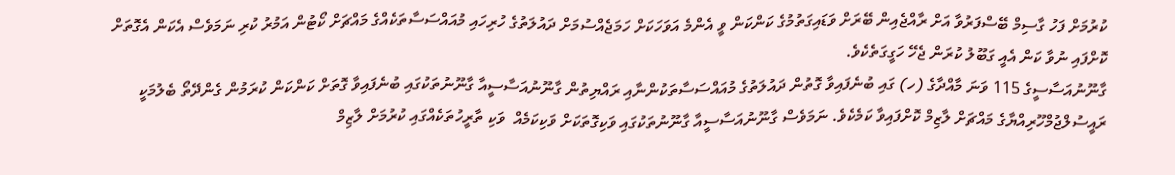ކުރުމަށް ފަހު ގާސިމް ބޭސްފަރުވާ އަށް ރާއްޖެއިން ބޭރަށް ވަޑައިގަތުމުގެ ކަންކަން ވީ އެންމެ އަވަހަކަށް ހަމަޖެއްސުމަށް ދައުލަތުގެ ހުރިހައި މުއައްސަސާތަކެއްގެ މައްޗަށް ކޯޓުން އަމުރު ކުރި ނަމަވެސް އެކަން އެގޮތަށް ކޮށްފައި ނުވާ ކަން އެއީ ގަބޫލު ކުރަން ޖެހޭ ހަގީގަތެކެވެ.
ގާނޫނުއަސާސީގެ 115 ވަނަ މާއްދާގެ (ހ) ގައި ބުނެފައިވާ ގޮތުން ދައުލަތުގެ މުއައްސަސާތަކުންނާއި ރައްޔިތުން ގާނޫނުއަސާސީއާ ގާނޫނުތަކުގައި ބުނެފައިވާ ގޮތަށް ކަންކަން ކުރަމުން ގެންދޭތޯ ބެލުމަކީ ރައީސުލްޖުމްހޫރިއްޔާގެ މައްޗަށް ލާޒިމް ކޮށްފައިވާ ކަމެކެވެ. ނަމަވެސް ގާނޫނުއަސާސީއާ ގާނޫނުތަކުގައި ވަކިގޮތަކަށް ވަކިކަމެއް  ވަކި ތާރީހުތަކެއްގައި ކުރުމަށް ލާޒިމް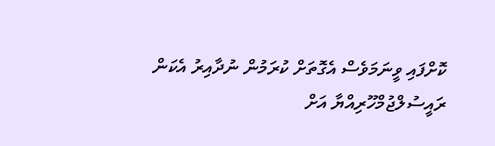ކޮށްފައި ވީނަމަވެސް އެގޮތަށް ކުރަމުން ނުދާއިރު އެކަން ރައީސުލްޖުމްހޫރިއްޔާ އަށް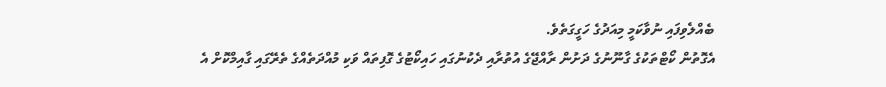ބެއްލެވިފައި ނުވާކަމީ މިއަދުގެ ހަގީގަތެވެ.
އެގޮތުން ކޯޓްތަކުގެ ގާނޫނުގެ ދަށުން ރާއްޖޭގެ އުތުރާއި ދެކުނުގައި ހައިކޯޓުގެ ގޮފިތައް ވަކި މުއްދަތެއްގެ ތެރޭގައި ގާއިމްކޮށް އެ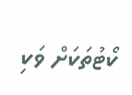ކޯޓުތަކަށް ވަކި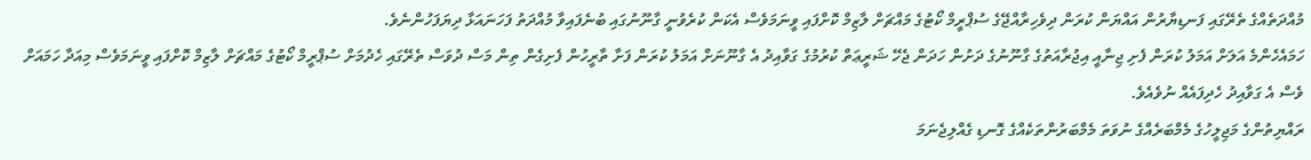މުއްދަތެއްގެ ތެރޭގައި ފަނޑިޔާރުން އައްޔަން ކުރަން ދިވެހިރާއްޖޭގެ ސުޕްރީމް ކޯޓުގެ މައްޗަށް ލާޒިމް ކޮށްފައި ވީނަމަވެސް އެކަން ކުރެވުނީ ގާނޫނުގައި ބުނެފައިވާ މުއްދަތު ފަހަނައަޅާ ދިޔަފަހުންނެވެ.
ހަމައެހެންމެ އަލަށް އަމަލު ކުރަން ފެށި ޖިނާއީ އިޖުރާއަތުގެ ގާނޫނުގެ ދަށުން ހަދަން ޖެހޭ ޝަރީޢަތް ކުރުމުގެ ގަވާއިދު އެ ގާނޫނަށް އަމަލު ކުރަން ފަށާ ތާރީހުން ފެށިގެން ތިން މަސް ދުވަސް ތެރޭގައި ހެދުމަށް ސުޕްރީމް ކޯޓުގެ މައްޗަށް ލާޒިމް ކޮށްފައި ވީނަމަވެސް މިއަދާ ހަމައަށް ވެސް އެ ގަވާއިދު ހެދިފައެއް ނުވެއެވެ.
ރައްޔިތުންގެ މަޖިލީހުގެ މެމްބަރެއްގެ ނުވަތަ މެމްބަރުންތަކެއްގެ ގޮނޑި ގެއްލިޖެނަމަ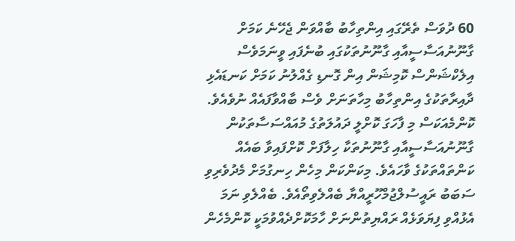60 ދުވަސް ތެރޭގައި އިންތިހާބު ބާއްވަން ޖެހޭނެ ކަމަށް ގާނޫނުއަސާސީއާއި ގާނޫނުތަކުގައި ބުނެފައި ވީނަމަވެސް އިލެކްޝަންސް ކޮމިޝަން އިން ގޮނޑި ގެއްލުނު ކަމަށް ކަނޑައެޅި ދާއިރާތަކުގެ އިންތިހާބު މިހާތަނަށް ވެސް ބާއްވާފައެއް ނުވެއެވެ.
ކޮންމެއަކަސް މި ފާހަގަ ކޮށްލީ ދައުލަތުގެ މުއައްސަސާތަކުން ގާނޫނުއަސާސީއާއި ގާނޫނުތަކާ ހިލާފަށް ކޮށްފައިވާ ބައެއް ކަންތައްތަކުގެ ވާހައެވެ. މިކަންކަން މިހެން ހިނގުމަށް މެދުވެރިވި ސަބަބު ރައީސުލްޖުމްހޫރީއްޔާ ބެއްލެވިތޯއެވެ. ބެއްލެވި ނަމަ އެޅުއްވި ފިޔަވަޅެއް ރައްޔިތުންނަށް ހާމަކޮށްދެއްވުމަކީ ކޮންމެހެން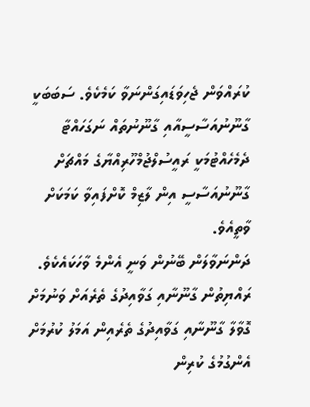ކުރައްވަން ޖެހިވަޑައިގަންނަވާ ކަމެކެވެ. ސަބަބަކީ ގާނޫނުއަސާސީއާއި ގާނޫނުތައް ނަގަހައްޓާ ދެމެހެއްޓުމަކީ ރައީސުލްޖުމްހޫރިއްޔާގެ މައްޗަށް ގާނޫނުއަސާސީ އިން ލާޒިމް ކޮށްފައިވާ ކަމަކަށް ވާތީއެވެ.
ދަންނަވާލަން ބޭނުން ވަނީ އެންމެ ވާހަކައެކެވެ. ރައްޔިތުން ގާނޫނާއި ގަވާއިދުގެ ތެރެއަށް ވަނުމަށް ގޮވާލާ ގާނޫނާއި ގަވާއިދުގެ ތެރެއިން އަމަލު ކުރުމަށް އެންގުމުގެ ކުރިން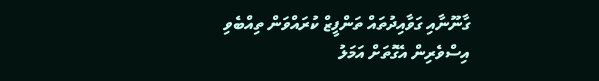ގާނޫނާއި ގަވާއިދުތައް ތަންފީޒް ކުރައްވަން ތިއްބެވި އިސްވެރިން އެގޮތަށް އަމަލު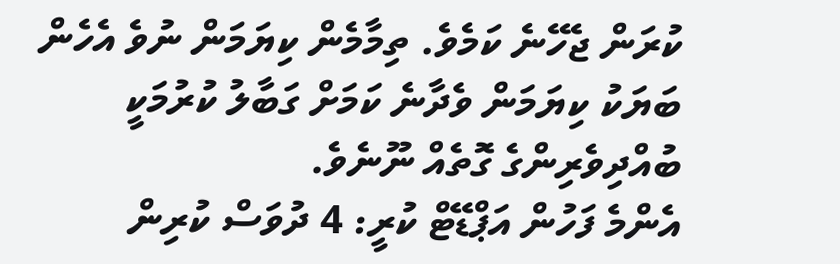ކުރަން ޖެހޭނެ ކަމެވެ. ތިމާމެން ކިޔަމަން ނުވެ އެހެން ބަޔަކު ކިޔަމަން ވެދާނެ ކަމަށް ގަބާލު ކުރުމަކީ ބުއްދިވެރިންގެ ގޮތެއް ނޫނެވެ.
އެންމެ ފަހުން އަޕްޑޭޓް ކުރީ: 4 ދުވަސް ކުރިން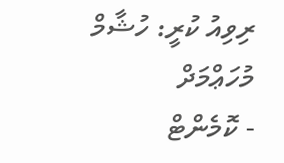ރިވިއު ކުރީ: ހުޝާމް މުހަޢްމަދް
- ކޮމެންޓް